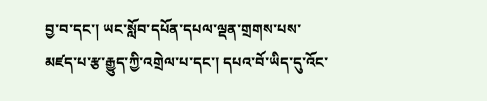བྱ་བ་དང་། ཡང་སློབ་དཔོན་དཔལ་ལྡན་གྲགས་པས་མཛད་པ་རྩ་རྒྱུད་ཀྱི་འགྲེལ་པ་དང་། དཔའ་བོ་ཡིད་དུ་འོང་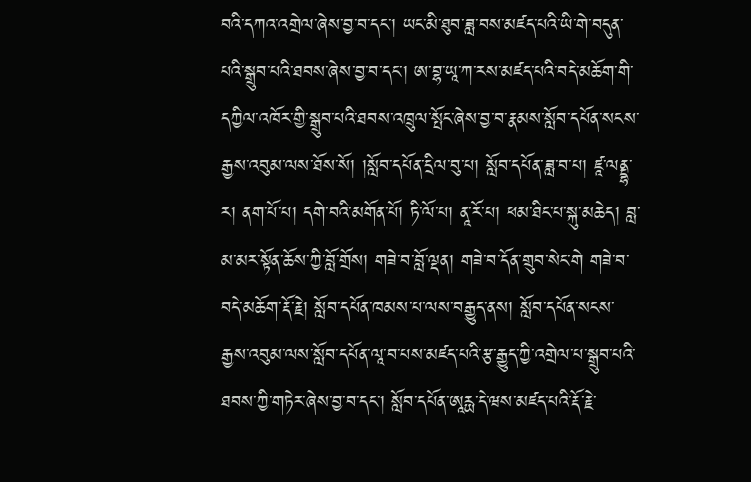བའི་དཀའ་འགྲེལ་ཞེས་བྱ་བ་དང་། ཡང་མི་ཐུབ་ཟླ་བས་མཛད་པའི་ཡི་གེ་བདུན་པའི་སྒྲུབ་པའི་ཐབས་ཞེས་བྱ་བ་དང་། ཨ་བྷ་ཡཱ་ཀ་རས་མཛད་པའི་བདེ་མཆོག་གི་དཀྱིལ་འཁོར་གྱི་སྒྲུབ་པའི་ཐབས་འཁྲུལ་སྤོང་ཞེས་བྱ་བ་རྣམས་སློབ་དཔོན་སངས་རྒྱས་འབུམ་ལས་ཐོས་སོ། །སློབ་དཔོན་དྲིལ་བུ་པ། སློབ་དཔོན་ཟླ་བ་པ། ཛཱ་ལནྡྷ་ར། ནག་པོ་པ། དགེ་བའི་མགོན་པོ། ཏི་ལོ་པ། ནཱ་རོ་པ། ཕམ་ཐིང་པ་སྐུ་མཆེད། བླ་མ་མར་སྟོན་ཆོས་ཀྱི་བློ་གྲོས། གཟེ་བ་བློ་ལྡན། གཟེ་བ་དོན་གྲུབ་སེང་གེ གཟེ་བ་བདེ་མཆོག་རྡོ་རྗེ། སློབ་དཔོན་ཁམས་པ་ལས་བརྒྱུད་ནས། སློབ་དཔོན་སངས་རྒྱས་འབུམ་ལས་སློབ་དཔོན་ལཱ་བ་པས་མཛད་པའི་རྩ་རྒྱུད་ཀྱི་འགྲེལ་པ་སྒྲུབ་པའི་ཐབས་ཀྱི་གཏེར་ཞེས་བྱ་བ་དང་། སློབ་དཔོན་ཨཱརྻ་དེ་ཝས་མཛད་པའི་རྡོ་རྗེ་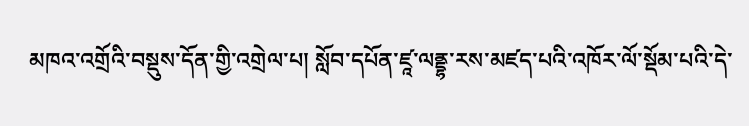མཁའ་འགྲོའི་བསྡུས་དོན་གྱི་འགྲེལ་པ། སློབ་དཔོན་ཛཱ་ལནྡྷ་རས་མཛད་པའི་འཁོར་ལོ་སྡོམ་པའི་དེ་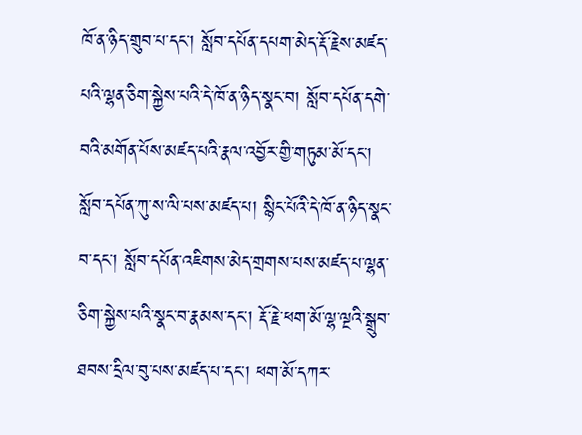ཁོ་ན་ཉིད་གྲུབ་པ་དང་། སློབ་དཔོན་དཔག་མེད་རྡོ་རྗེས་མཛད་པའི་ལྷན་ཅིག་སྐྱེས་པའི་དེ་ཁོ་ན་ཉིད་སྣང་བ། སློབ་དཔོན་དགེ་བའི་མགོན་པོས་མཛད་པའི་རྣལ་འབྱོར་གྱི་གཏུམ་མོ་དང་། སློབ་དཔོན་ཀུ་ས་ལི་པས་མཛད་པ། སྙིང་པོའི་དེ་ཁོ་ན་ཉིད་སྣང་བ་དང་། སློབ་དཔོན་འཇིགས་མེད་གྲགས་པས་མཛད་པ་ལྷན་ཅིག་སྐྱེས་པའི་སྣང་བ་རྣམས་དང་། རྡོ་རྗེ་ཕག་མོ་ལྷ་ལྔའི་སྒྲུབ་ཐབས་དྲིལ་བུ་པས་མཛད་པ་དང་། ཕག་མོ་དཀར་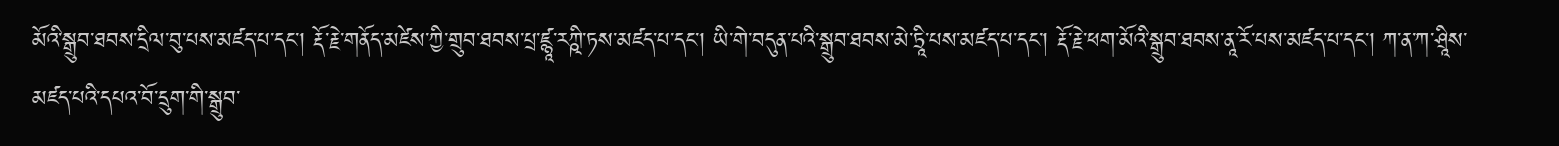མོའི་སྒྲུབ་ཐབས་དྲིལ་བུ་པས་མཛད་པ་དང་། རྡོ་རྗེ་གནོད་མཛེས་ཀྱི་གྲུབ་ཐབས་པྲ་ཛྙཱ་རཀྵི་ཏས་མཛད་པ་དང་། ཡི་གེ་བདུན་པའི་སྒྲུབ་ཐབས་མེ་ཏྲཱི་པས་མཛད་པ་དང་། རྡོ་རྗེ་ཕག་མོའི་སྒྲུབ་ཐབས་ནཱ་རོ་པས་མཛད་པ་དང་། ཀ་ན་ཀ་ཤྲཱིས་མཛད་པའི་དཔའ་བོ་དྲུག་གི་སྒྲུབ་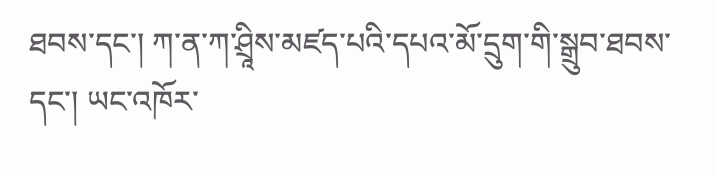ཐབས་དང་། ཀ་ན་ཀ་ཤྲཱིས་མཛད་པའི་དཔའ་མོ་དྲུག་གི་སྒྲུབ་ཐབས་དང་། ཡང་འཁོར་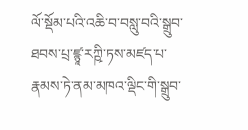ལོ་སྡོམ་པའི་འཆི་བ་བསླུ་བའི་སྒྲུབ་ཐབས་པྲ་ཛྙཱ་རཀྵི་ཏས་མཛད་པ་རྣམས་ཏེ་ནམ་མཁའ་ལྡིང་གི་སྒྲུབ་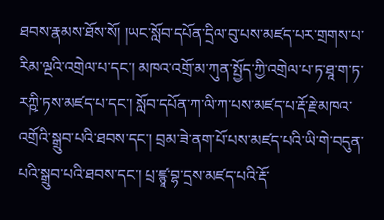ཐབས་རྣམས་ཐོས་སོ། །ཡང་སློབ་དཔོན་དྲིལ་བུ་པས་མཛད་པར་གྲགས་པ་རིམ་ལྔའི་འགྲེལ་པ་དང་། མཁའ་འགྲོ་མ་ཀུན་སྤྱོད་ཀྱི་འགྲེལ་པ་ཏ་ཐཱ་ག་ཏ་རཀྵི་ཏས་མཛད་པ་དང་། སློབ་དཔོན་ཀ་ལི་ཀ་པས་མཛད་པ་རྡོ་རྗེ་མཁའ་འགྲོའི་སྒྲུབ་པའི་ཐབས་དང་། བྲམ་ཟེ་ནག་པོ་པས་མཛད་པའི་ཡི་གེ་བདུན་པའི་སྒྲུབ་པའི་ཐབས་དང་། པྲ་ཛྙཱ་བྷ་དྲས་མཛད་པའི་རྡོ་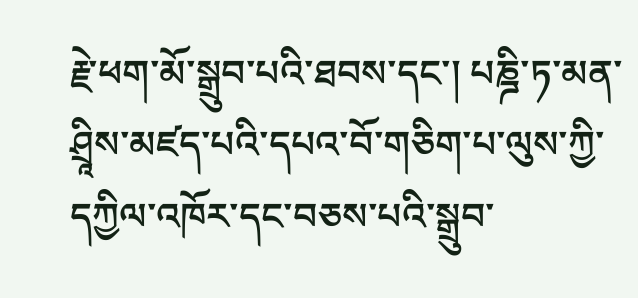རྗེ་ཕག་མོ་སྒྲུབ་པའི་ཐབས་དང་། པཎྜི་ཏ་མན་ཤྲཱིས་མཛད་པའི་དཔའ་བོ་གཅིག་པ་ལུས་ཀྱི་དཀྱིལ་འཁོར་དང་བཅས་པའི་སྒྲུབ་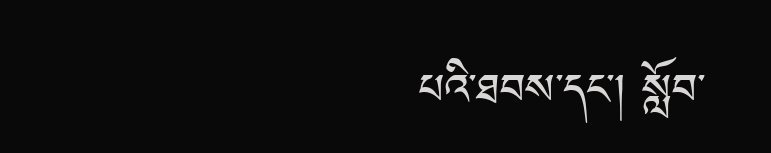པའི་ཐབས་དང་། སློབ་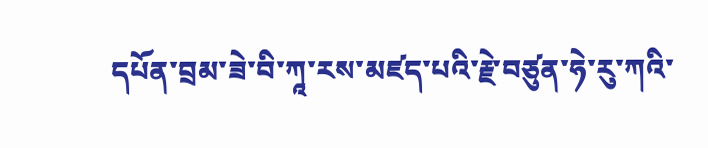དཔོན་བྲམ་ཟེ་བི་ཀཱ་རས་མཛད་པའི་རྗེ་བཙུན་ཧེ་རུ་ཀའི་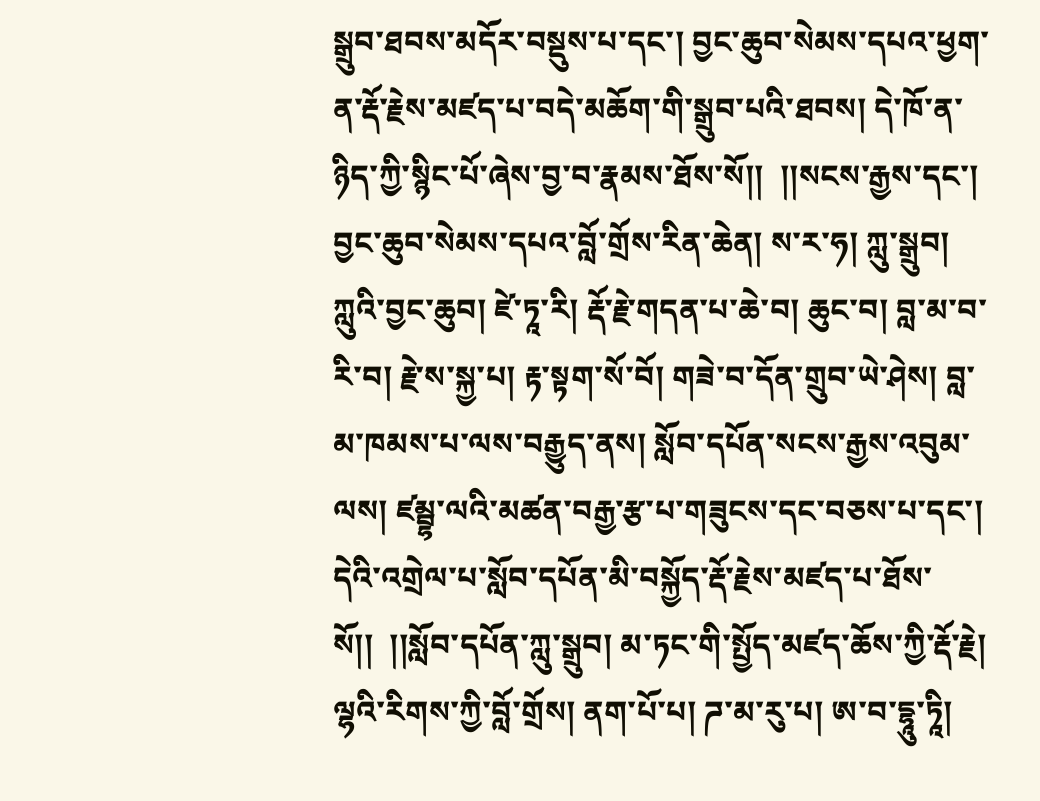སྒྲུབ་ཐབས་མདོར་བསྡུས་པ་དང་། བྱང་ཆུབ་སེམས་དཔའ་ཕྱག་ན་རྡོ་རྗེས་མཛད་པ་བདེ་མཆོག་གི་སྒྲུབ་པའི་ཐབས། དེ་ཁོ་ན་ཉིད་ཀྱི་སྙིང་པོ་ཞེས་བྱ་བ་རྣམས་ཐོས་སོ།།  །།སངས་རྒྱས་དང་། བྱང་ཆུབ་སེམས་དཔའ་བློ་གྲོས་རིན་ཆེན། ས་ར་ཧ། ཀླུ་སྒྲུབ། ཀླུའི་བྱང་ཆུབ། ཛེ་ཏཱ་རི། རྡོ་རྗེ་གདན་པ་ཆེ་བ། ཆུང་བ། བླ་མ་བ་རི་བ། རྗེ་ས་སྐྱ་པ། རྟ་སྟག་སོ་བོ། གཟེ་བ་དོན་གྲུབ་ཡེ་ཤེས། བླ་མ་ཁམས་པ་ལས་བརྒྱུད་ནས། སློབ་དཔོན་སངས་རྒྱས་འབུམ་ལས། ཛམྦྷ་ལའི་མཚན་བརྒྱ་རྩ་པ་གཟུངས་དང་བཅས་པ་དང་། དེའི་འགྲེལ་པ་སློབ་དཔོན་མི་བསྐྱོད་རྡོ་རྗེས་མཛད་པ་ཐོས་སོ།།  །།སློབ་དཔོན་ཀླུ་སྒྲུབ། མ་ཏང་གི་སྤྱོད་མཛད་ཆོས་ཀྱི་རྡོ་རྗེ། ལྷའི་རིགས་ཀྱི་བློ་གྲོས། ནག་པོ་པ། ཌ་མ་རུ་པ། ཨ་བ་དྷཱུ་ཏཱི།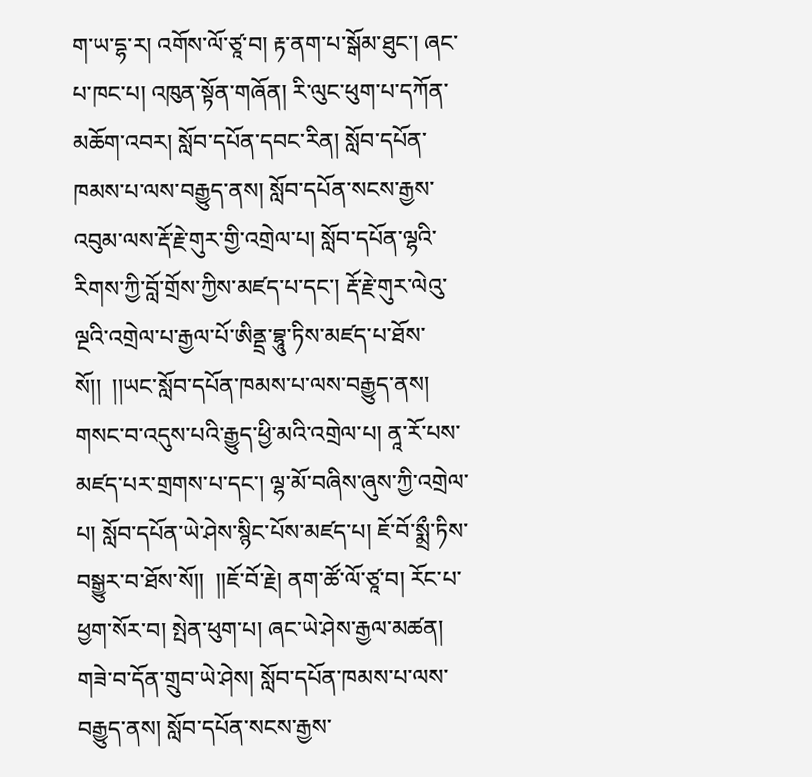ག་ཡ་དྷ་ར། འགོས་ལོ་ཙཱ་བ། རྟ་ནག་པ་སྒོམ་ཐུང་། ཞང་པ་ཁང་པ། འཁུན་སྟོན་གཞོན། རི་ལུང་ཕུག་པ་དཀོན་མཆོག་འབར། སློབ་དཔོན་དབང་རིན། སློབ་དཔོན་ཁམས་པ་ལས་བརྒྱུད་ནས། སློབ་དཔོན་སངས་རྒྱས་འབུམ་ལས་རྡོ་རྗེ་གུར་གྱི་འགྲེལ་པ། སློབ་དཔོན་ལྷའི་རིགས་ཀྱི་བློ་གྲོས་ཀྱིས་མཛད་པ་དང་། རྡོ་རྗེ་གུར་ལེའུ་ལྔའི་འགྲེལ་པ་རྒྱལ་པོ་ཨིནྡྲ་བྷཱུ་ཏིས་མཛད་པ་ཐོས་སོ།།  །།ཡང་སློབ་དཔོན་ཁམས་པ་ལས་བརྒྱུད་ནས། གསང་བ་འདུས་པའི་རྒྱུད་ཕྱི་མའི་འགྲེལ་པ། ནཱ་རོ་པས་མཛད་པར་གྲགས་པ་དང་། ལྷ་མོ་བཞིས་ཞུས་ཀྱི་འགྲེལ་པ། སློབ་དཔོན་ཡེ་ཤེས་སྙིང་པོས་མཛད་པ། ཇོ་བོ་སྨྲྀ་ཏིས་བསྒྱུར་བ་ཐོས་སོ།།  །།ཇོ་བོ་རྗེ། ནག་ཚོ་ལོ་ཙཱ་བ། རོང་པ་ཕྱག་སོར་བ། སྤེན་ཕུག་པ། ཞང་ཡེ་ཤེས་རྒྱལ་མཚན། གཟེ་བ་དོན་གྲུབ་ཡེ་ཤེས། སློབ་དཔོན་ཁམས་པ་ལས་བརྒྱུད་ནས། སློབ་དཔོན་སངས་རྒྱས་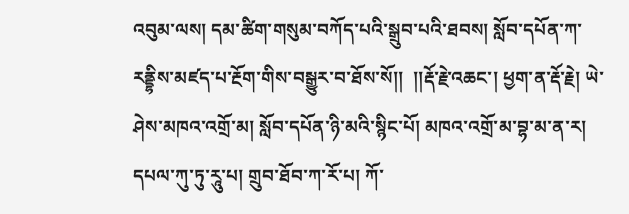འབུམ་ལས། དམ་ཚིག་གསུམ་བཀོད་པའི་སྒྲུབ་པའི་ཐབས། སློབ་དཔོན་ཀ་རནྡྷིས་མཛད་པ་རྔོག་གིས་བསྒྱུར་བ་ཐོས་སོ།།  །།རྡོ་རྗེ་འཆང་། ཕྱག་ན་རྡོ་རྗེ། ཡེ་ཤེས་མཁའ་འགྲོ་མ། སློབ་དཔོན་ཉི་མའི་སྙིང་པོ། མཁའ་འགྲོ་མ་བྷ་མ་ན་ར། དཔལ་ཀུ་ཏུ་རཱུ་པ། གྲུབ་ཐོབ་ཀ་རོ་པ། ཀོ་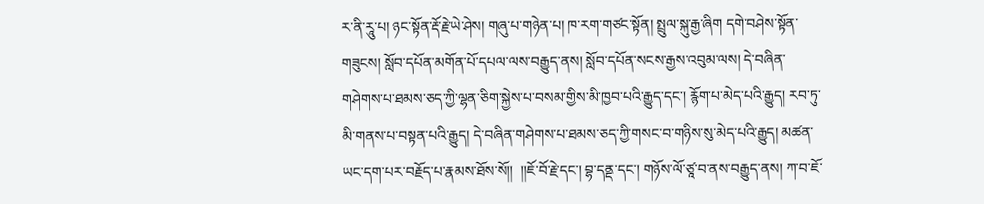ར་ནི་རཱུ་པ། ཉང་སྟོན་རྡོ་རྗེ་ཡེ་ཤེས། གཞུ་པ་གཉེན་པ། ཁ་རག་གཙང་སྟོན། སྤྲུལ་སྐུ་རྒྱ་ཞིག དགེ་བཤེས་སྟོན་གཟུངས། སློབ་དཔོན་མགོན་པོ་དཔལ་ལས་བརྒྱུད་ནས། སློབ་དཔོན་སངས་རྒྱས་འབུམ་ལས། དེ་བཞིན་གཤེགས་པ་ཐམས་ཅད་ཀྱི་ལྷན་ཅིག་སྐྱེས་པ་བསམ་གྱིས་མི་ཁྱབ་པའི་རྒྱུད་དང་། རྙོག་པ་མེད་པའི་རྒྱུད། རབ་ཏུ་མི་གནས་པ་བསྟན་པའི་རྒྱུད། དེ་བཞིན་གཤེགས་པ་ཐམས་ཅད་ཀྱི་གསང་བ་གཉིས་སུ་མེད་པའི་རྒྱུད། མཚན་ཡང་དག་པར་བརྗོད་པ་རྣམས་ཐོས་སོ།།  །།ཇོ་བོ་རྗེ་དང་། བྷ་དནྡ་དང་། གཉོས་ལོ་ཙཱ་བ་ནས་བརྒྱུད་ནས། ཀ་བ་ཇོ་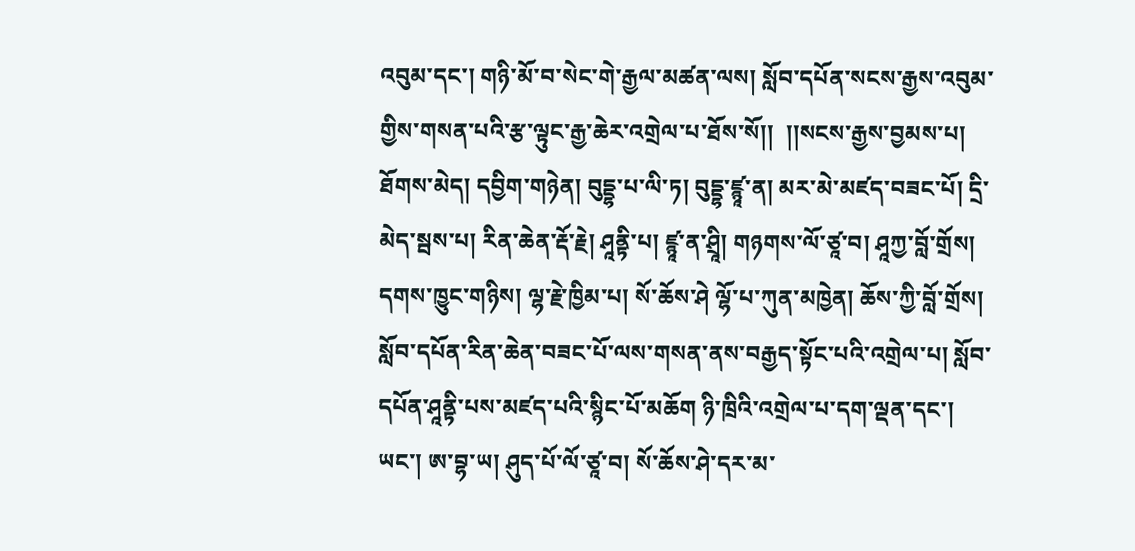འབུམ་དང་། གཉི་མོ་བ་སེང་གེ་རྒྱལ་མཚན་ལས། སློབ་དཔོན་སངས་རྒྱས་འབུམ་གྱིས་གསན་པའི་རྩ་ལྟུང་རྒྱ་ཆེར་འགྲེལ་པ་ཐོས་སོ།།  །།སངས་རྒྱས་བྱམས་པ། ཐོགས་མེད། དབྱིག་གཉེན། བུདྡྷ་པ་ལི་ཏ། བུདྡྷ་ཛྙཱ་ན། མར་མེ་མཛད་བཟང་པོ། དྲི་མེད་སྦས་པ། རིན་ཆེན་རྡོ་རྗེ། ཤཱནྟི་པ། ཛྙཱ་ན་ཤྲཱི། གཉགས་ལོ་ཙཱ་བ། ཤཱཀྱ་བློ་གྲོས། དགས་ཁྱུང་གཉིས། ལྷ་རྗེ་ཁྱིམ་པ། སོ་ཆོས་ཤེ ལྷོ་པ་ཀུན་མཁྱེན། ཆོས་ཀྱི་བློ་གྲོས། སློབ་དཔོན་རིན་ཆེན་བཟང་པོ་ལས་གསན་ནས་བརྒྱད་སྟོང་པའི་འགྲེལ་པ། སློབ་དཔོན་ཤཱནྟི་པས་མཛད་པའི་སྙིང་པོ་མཆོག ཉི་ཁྲིའི་འགྲེལ་པ་དག་ལྡན་དང་། ཡང་། ཨ་བྷ་ཡ། ཤུད་པོ་ལོ་ཙཱ་བ། སོ་ཆོས་ཤེ་དར་མ་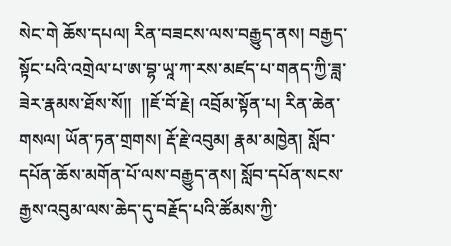སེང་གེ ཆོས་དཔལ། རིན་བཟངས་ལས་བརྒྱུད་ནས། བརྒྱད་སྟོང་པའི་འགྲེལ་པ་ཨ་བྷ་ཡཱ་ཀ་རས་མཛད་པ་གནད་ཀྱི་ཟླ་ཟེར་རྣམས་ཐོས་སོ།།  །།ཇོ་བོ་རྗེ། འབྲོམ་སྟོན་པ། རིན་ཆེན་གསལ། ཡོན་ཏན་གྲགས། རྡོ་རྗེ་འབུམ། རྣམ་མཁྱེན། སློབ་དཔོན་ཆོས་མགོན་པོ་ལས་བརྒྱུད་ནས། སློབ་དཔོན་སངས་རྒྱས་འབུམ་ལས་ཆེད་དུ་བརྗོད་པའི་ཚོམས་ཀྱི་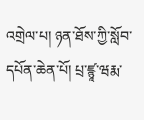འགྲེལ་པ། ཉན་ཐོས་ཀྱི་སློབ་དཔོན་ཆེན་པོ། པྲ་ཛྙཱ་ཝརྨ་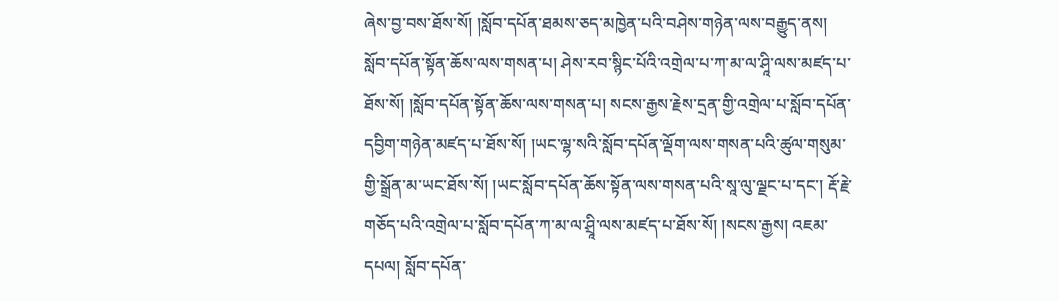ཞེས་བྱ་བས་ཐོས་སོ། །སློབ་དཔོན་ཐམས་ཅད་མཁྱེན་པའི་བཤེས་གཉེན་ལས་བརྒྱུད་ནས། སློབ་དཔོན་སྟོན་ཆོས་ལས་གསན་པ། ཤེས་རབ་སྙིང་པོའི་འགྲེལ་པ་ཀ་མ་ལ་ཤཱི་ལས་མཛད་པ་ཐོས་སོ། །སློབ་དཔོན་སྟོན་ཆོས་ལས་གསན་པ། སངས་རྒྱས་རྗེས་དྲན་གྱི་འགྲེལ་པ་སློབ་དཔོན་དབྱིག་གཉེན་མཛད་པ་ཐོས་སོ། །ཡང་ལྷ་སའི་སློབ་དཔོན་ལྡོག་ལས་གསན་པའི་ཚུལ་གསུམ་གྱི་སྒྲོན་མ་ཡང་ཐོས་སོ། །ཡང་སློབ་དཔོན་ཆོས་སྟོན་ལས་གསན་པའི་སཱ་ལུ་ལྗང་པ་དང་། རྡོ་རྗེ་གཅོད་པའི་འགྲེལ་པ་སློབ་དཔོན་ཀ་མ་ལ་ཤྲཱི་ལས་མཛད་པ་ཐོས་སོ། །སངས་རྒྱས། འཇམ་དཔལ། སློབ་དཔོན་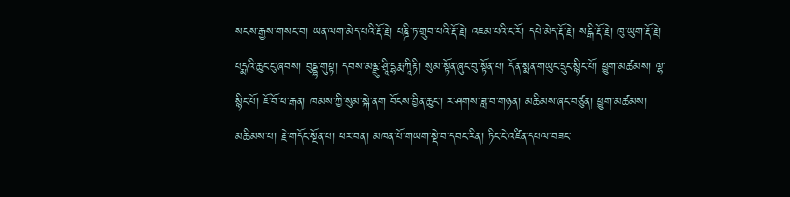སངས་རྒྱས་གསང་བ། ཡན་ལག་མེད་པའི་རྡོ་རྗེ། པཎྜི་ཏ་གྲུབ་པའི་རྡོ་རྗེ། འཇམ་པའི་ང་རོ། དཔེ་མེད་རྡོ་རྗེ། སངྒི་རྡོ་རྗེ། ཁུ་ཡུག་རྡོ་རྗེ། པདྨའི་ཆུང་ངུ་ཞབས། བུདྡྷ་གུཔྟ། དབས་མཉྫུ་ཤྲཱི་དྷརྨ་ཀཱིརྟི། སུམ་སྟོན་ཞུང་བུ་སྟོན་པ། དོན་སྨན་གཡུང་དྲུང་སྙིང་པོ། ཕྱུག་མཚམས། ལྷ་སྙིང་པོ། ཇོ་བོ་ཕ་རྒན། ཁམས་ཀྱི་སུམ་སྐེ་ནག བོངས་བྱིན་ཆུང་། ར་ཤགས་ཟླ་བ་གཉན། མཆིམས་ཞང་བཙུན། ཕྱུག་མཚམས། མཆིམས་པ། རྗེ་གདོང་སྔོན་པ། ཕར་བན། མཁན་པོ་གཡག་སྡེ་བ་དབང་རིན། ཏིང་ངེ་འཛིན་དཔལ་བཟང་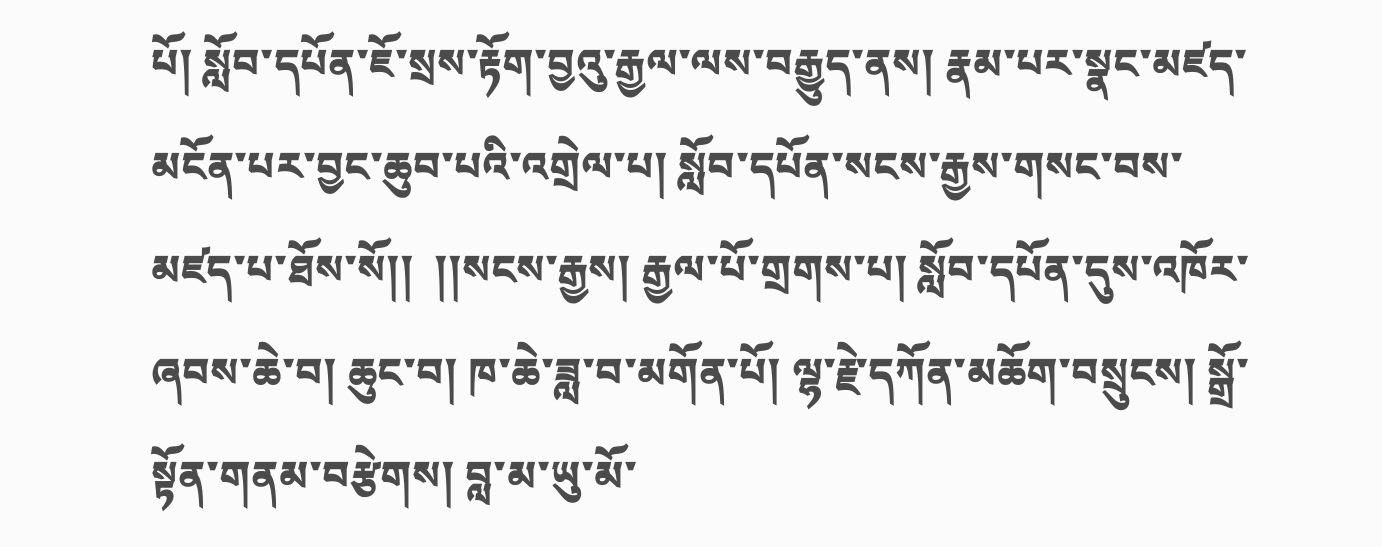པོ། སློབ་དཔོན་ཇོ་སྲས་རྟོག་བྱའུ་རྒྱལ་ལས་བརྒྱུད་ནས། རྣམ་པར་སྣང་མཛད་མངོན་པར་བྱང་ཆུབ་པའི་འགྲེལ་པ། སློབ་དཔོན་སངས་རྒྱས་གསང་བས་མཛད་པ་ཐོས་སོ།།  །།སངས་རྒྱས། རྒྱལ་པོ་གྲགས་པ། སློབ་དཔོན་དུས་འཁོར་ཞབས་ཆེ་བ། ཆུང་བ། ཁ་ཆེ་ཟླ་བ་མགོན་པོ། ལྷ་རྗེ་དཀོན་མཆོག་བསྲུངས། སྒྲོ་སྟོན་གནམ་བརྩེགས། བླ་མ་ཡུ་མོ་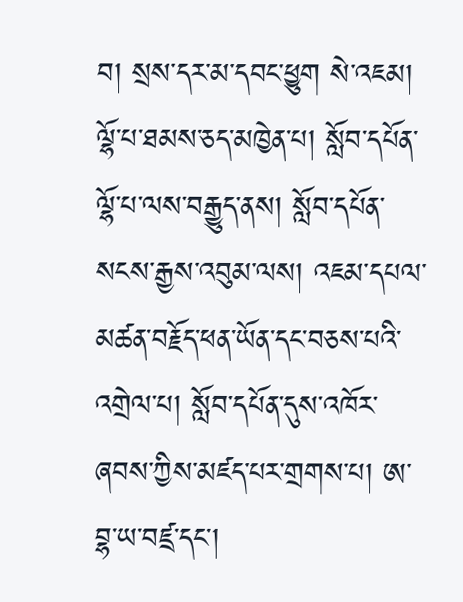བ། སྲས་དར་མ་དབང་ཕྱུག སེ་འཇམ། ལྷོ་པ་ཐམས་ཅད་མཁྱེན་པ། སློབ་དཔོན་ལྷོ་པ་ལས་བརྒྱུད་ནས། སློབ་དཔོན་སངས་རྒྱས་འབུམ་ལས། འཇམ་དཔལ་མཚན་བརྗོད་ཕན་ཡོན་དང་བཅས་པའི་འགྲེལ་པ། སློབ་དཔོན་དུས་འཁོར་ཞབས་ཀྱིས་མཛད་པར་གྲགས་པ། ཨ་བྷ་ཡ་བཛྲ་དང་།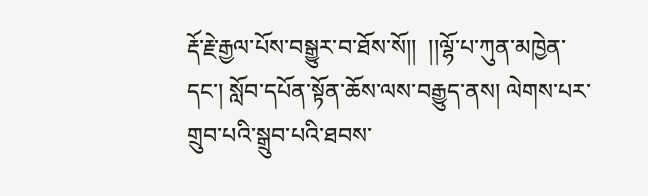རྡོ་རྗེ་རྒྱལ་པོས་བསྒྱུར་བ་ཐོས་སོ།།  །།ལྷོ་པ་ཀུན་མཁྱེན་དང་། སློབ་དཔོན་སྟོན་ཆོས་ལས་བརྒྱུད་ནས། ལེགས་པར་གྲུབ་པའི་སྒྲུབ་པའི་ཐབས་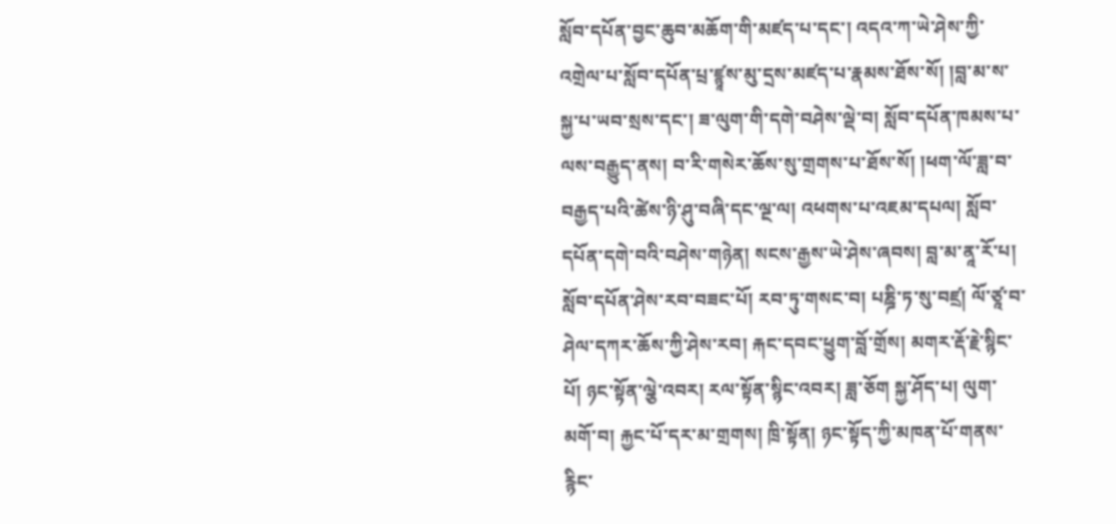སློབ་དཔོན་བྱང་ཆུབ་མཆོག་གི་མཛད་པ་དང་། འདའ་ཀ་ཡེ་ཤེས་ཀྱི་འགྲེལ་པ་སློབ་དཔོན་པྲ་ཛྙཱས་མུ་དྲས་མཛད་པ་རྣམས་ཐོས་སོ། །བླ་མ་ས་སྐྱ་པ་ཡབ་སྲས་དང་། ཟ་ལུག་གི་དགེ་བཤེས་ལྡེ་བ། སློབ་དཔོན་ཁམས་པ་ལས་བརྒྱུད་ནས། བ་རི་གསེར་ཆོས་སུ་གྲགས་པ་ཐོས་སོ། །ཕག་ལོ་ཟླ་བ་བརྒྱད་པའི་ཚེས་ཉི་ཤུ་བཞི་དང་ལྔ་ལ། འཕགས་པ་འཇམ་དཔལ། སློབ་དཔོན་དགེ་བའི་བཤེས་གཉེན། སངས་རྒྱས་ཡེ་ཤེས་ཞབས། བླ་མ་ནཱ་རོ་པ། སློབ་དཔོན་ཤེས་རབ་བཟང་པོ། རབ་ཏུ་གསང་བ། པཎྜི་ཏ་སུ་བཛྲ། ལོ་ཙཱ་བ་ཤེལ་དཀར་ཆོས་ཀྱི་ཤེས་རབ། རྐང་དབང་ཕྱུག་བློ་གྲོས། མགར་རྡོ་རྗེ་སྙིང་པོ། ཉང་སྟོན་ལྕེ་འབར། རལ་སྟོན་སྙིང་འབར། ཟླ་ཅོག སྐྱ་ཤོད་པ། ལུག་མགོ་བ། རྐྱང་པོ་དར་མ་གྲགས། ཁྲི་སྟོན། ཉང་སྟོད་ཀྱི་མཁན་པོ་གནས་རྙིང་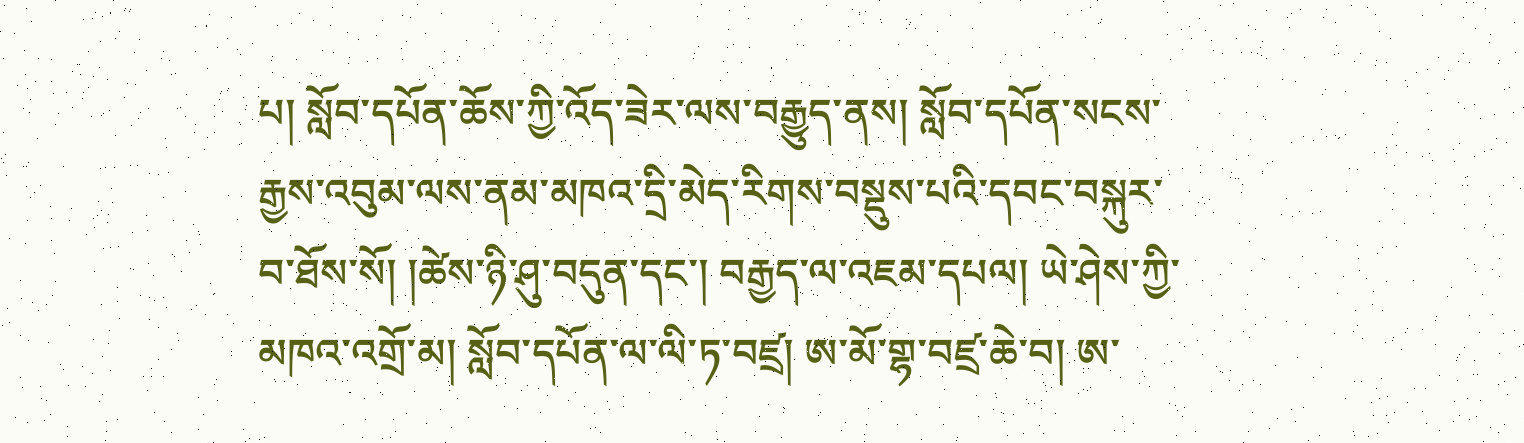པ། སློབ་དཔོན་ཆོས་ཀྱི་འོད་ཟེར་ལས་བརྒྱུད་ནས། སློབ་དཔོན་སངས་རྒྱས་འབུམ་ལས་ནམ་མཁའ་དྲི་མེད་རིགས་བསྡུས་པའི་དབང་བསྐུར་བ་ཐོས་སོ། །ཚེས་ཉི་ཤུ་བདུན་དང་། བརྒྱད་ལ་འཇམ་དཔལ། ཡེ་ཤེས་ཀྱི་མཁའ་འགྲོ་མ། སློབ་དཔོན་ལ་ལི་ཏ་བཛྲ། ཨ་མོ་གྷ་བཛྲ་ཆེ་བ། ཨ་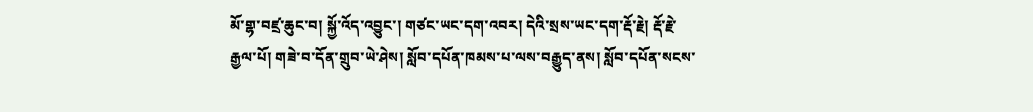མོ་གྷ་བཛྲ་ཆུང་བ། སྐྱོ་འོད་འབྱུང་། གཙང་ཡང་དག་འབར། དེའི་སྲས་ཡང་དག་རྡོ་རྗེ། རྡོ་རྗེ་རྒྱལ་པོ། གཟེ་བ་དོན་གྲུབ་ཡེ་ཤེས། སློབ་དཔོན་ཁམས་པ་ལས་བརྒྱུད་ནས། སློབ་དཔོན་སངས་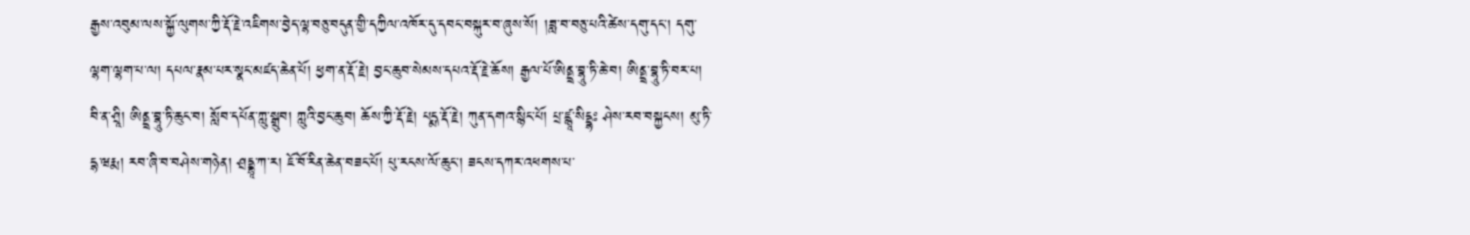རྒྱས་འབུམ་ལས་སྐྱོ་ལུགས་ཀྱི་རྡོ་རྗེ་འཇིགས་བྱེད་ལྷ་བཅུ་བདུན་གྱི་དཀྱིལ་འཁོར་དུ་དབང་བསྐུར་བ་ཞུས་སོ། །ཟླ་བ་བཅུ་པའི་ཚེས་དགུ་དང་། དགུ་ལྷག་ལྷག་པ་ལ། དཔལ་རྣམ་པར་སྣང་མཛད་ཆེན་པོ། ཕྱག་ན་རྡོ་རྗེ། བྱང་ཆུབ་སེམས་དཔའ་རྡོ་རྗེ་ཆོས། རྒྱལ་པོ་ཨིནྡྲ་བྷཱུ་ཏི་ཆེ་བ། ཨིནྡྲ་བྷཱུ་ཏི་བར་པ། བི་ན་ཤྲཱི། ཨིནྡྲ་བྷཱུ་ཏི་ཆུང་བ། སློབ་དཔོན་ཀླུ་སྒྲུབ། ཀླུའི་བྱང་ཆུབ། ཆོས་ཀྱི་རྡོ་རྗེ། པདྨ་རྡོ་རྗེ། ཀུན་དགའ་སྙིང་པོ། པྲ་ཛྙཱ་སིདྡྷཿ ཤེས་རབ་བསྐྱངས། མུ་ཏི་དྷ་ཝརྨ། རབ་ཞི་བ་བཤེས་གཉེན། ཤྲདྡྷཱ་ཀ་ར། ཇོ་བོ་རིན་ཆེན་བཟང་པོ། པུ་རངས་ལོ་ཆུང་། ཟངས་དཀར་འཕགས་པ་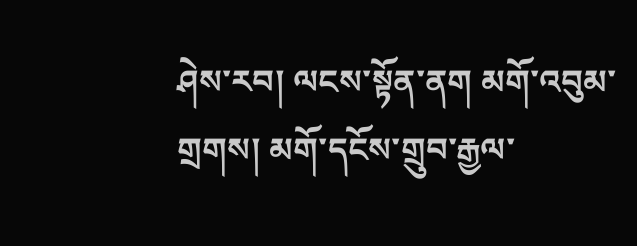ཤེས་རབ། ལངས་སྟོན་ནག མགོ་འབུམ་གྲགས། མགོ་དངོས་གྲུབ་རྒྱལ་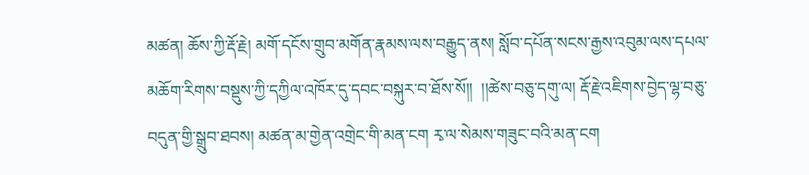མཚན། ཆོས་ཀྱི་རྡོ་རྗེ། མགོ་དངོས་གྲུབ་མགོན་རྣམས་ལས་བརྒྱུད་ནས། སློབ་དཔོན་སངས་རྒྱས་འབུམ་ལས་དཔལ་མཆོག་རིགས་བསྡུས་ཀྱི་དཀྱིལ་འཁོར་དུ་དབང་བསྐུར་བ་ཐོས་སོ།།  །།ཚེས་བཅུ་དགུ་ལ། རྡོ་རྗེ་འཇིགས་བྱེད་ལྷ་བཅུ་བདུན་གྱི་སྒྲུབ་ཐབས། མཚན་མ་གྱེན་འགྲེང་གི་མན་ངག རྭ་ལ་སེམས་གཟུང་བའི་མན་ངག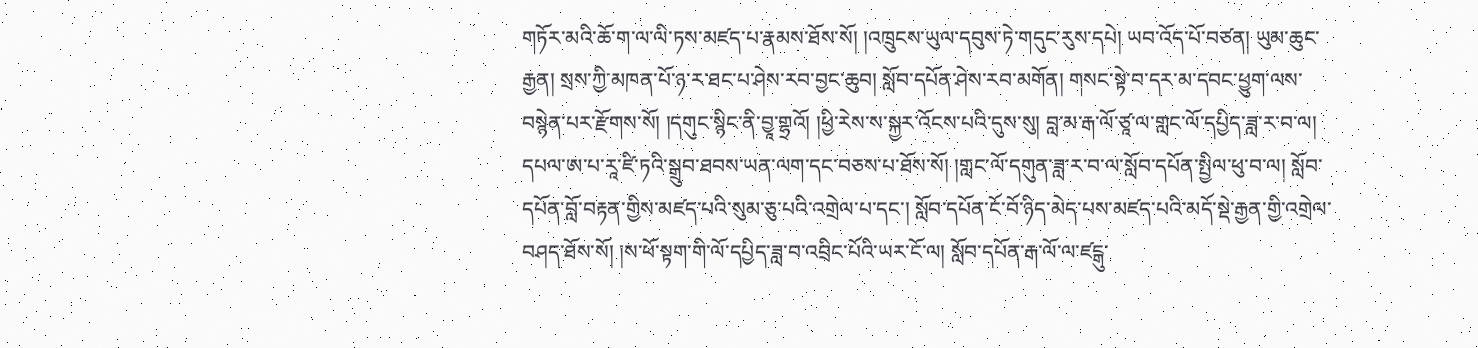གཏོར་མའི་ཆོ་ག་ལ་ལི་ཏས་མཛད་པ་རྣམས་ཐོས་སོ། །འཁྲུངས་ཡུལ་དབུས་ཏེ་གདུང་རུས་དཔེ། ཡབ་འོད་པོ་བཙན། ཡུམ་ཆུང་རྒྱན། སྲས་ཀྱི་མཁན་པོ་ཉ་ར་ཐང་པ་ཤེས་རབ་བྱང་ཆུབ། སློབ་དཔོན་ཤེས་རབ་མགོན། གསང་སྟེ་བ་དར་མ་དབང་ཕྱུག་ལས་བསྙེན་པར་རྫོགས་སོ། །དགུང་སྙིང་ནི་བྱཱ་གྷྲའོ། །ཕྱི་རེས་ས་སྐྱར་འོངས་པའི་དུས་སུ། བླ་མ་རྒ་ལོ་ཙཱ་ལ་གླང་ལོ་དཔྱིད་ཟླ་ར་བ་ལ། དཔལ་ཨ་པ་རཱ་ཛི་ཏའི་སྒྲུབ་ཐབས་ཡན་ལག་དང་བཅས་པ་ཐོས་སོ། །གླང་ལོ་དགུན་ཟླ་ར་བ་ལ་སློབ་དཔོན་སྤྱིལ་ཕུ་བ་ལ། སློབ་དཔོན་བློ་བརྟན་གྱིས་མཛད་པའི་སུམ་ཅུ་པའི་འགྲེལ་པ་དང་། སློབ་དཔོན་ངོ་བོ་ཉིད་མེད་པས་མཛད་པའི་མདོ་སྡེ་རྒྱན་གྱི་འགྲེལ་བཤད་ཐོས་སོ། །ས་ཕོ་སྟག་གི་ལོ་དཔྱིད་ཟླ་བ་འབྲིང་པོའི་ཡར་ངོ་ལ། སློབ་དཔོན་རྒ་ལོ་ལ་ཛངྒུ་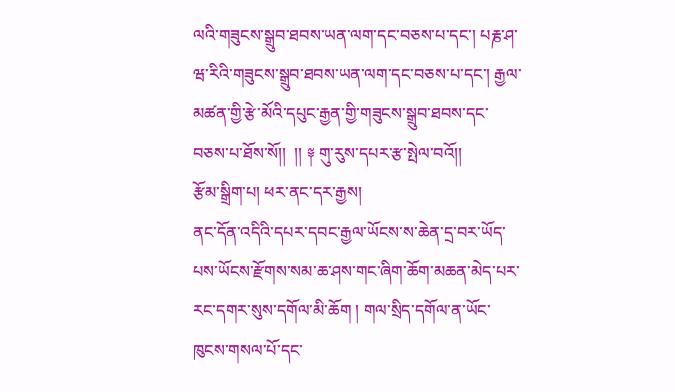ལའི་གཟུངས་སྒྲུབ་ཐབས་ཡན་ལག་དང་བཅས་པ་དང་། པརྞ་ཤ་ཝ་རིའི་གཟུངས་སྒྲུབ་ཐབས་ཡན་ལག་དང་བཅས་པ་དང་། རྒྱལ་མཚན་གྱི་རྩེ་མོའི་དཔུང་རྒྱན་གྱི་གཟུངས་སྒྲུབ་ཐབས་དང་བཅས་པ་ཐོས་སོ།།  །། ༈ གུ་རུས་དཔར་རྩ་སྤེལ་བའོ།།
རྩོམ་སྒྲིག་པ། ཕར་ནང་དར་རྒྱས།
ནང་དོན་འདིའི་དཔར་དབང་རྒྱལ་ཡོངས་ས་ཆེན་དྲ་བར་ཡོད་པས་ཡོངས་རྫོགས་སམ་ཆ་ཤས་གང་ཞིག་ཆོག་མཆན་མེད་པར་རང་དགར་སུས་དགོལ་མི་ཆོག ། གལ་སྲིད་དགོལ་ན་ཡོང་ཁུངས་གསལ་པོ་དང་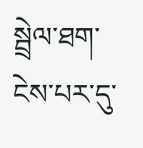སྦྲེལ་ཐག་ངེས་པར་དུ་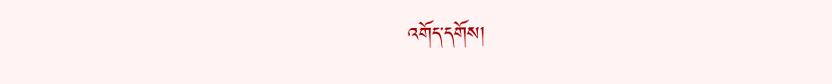འགོད་དགོས།